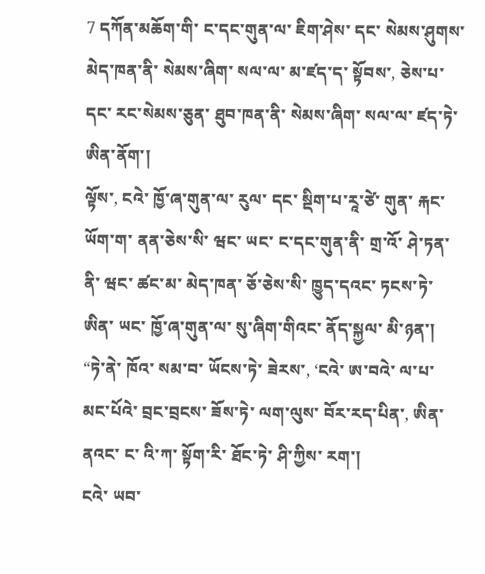7 དཀོན་མཆོག་གི་ ང་དང་གུན་ལ་ ཇིག་ཤེས་ དང་ སེམས་ཤུགས་ མེད་ཁན་ནི་ སེམས་ཞིག་ སལ་ལ་ མ་ཛད་ད་ སྟོབས་, ཅེས་པ་ དང་ རང་སེམས་ཅུན་ ཐུབ་ཁན་ནི་ སེམས་ཞིག་ སལ་ལ་ ཛད་ཏེ་ ཨིན་ནོག་།
ལྟོས་, ངའེ་ ཁྱོ་ཞ་གུན་ལ་ རུལ་ དང་ སྡིག་པ་རཱ་ཙེ་ གུན་ རྐང་ཡོག་ག་ ནན་ཅེས་སི་ ཝང་ ཡང་ ང་དང་གུན་ནི་ གྲ་འོ་ ཤེ་ཏན་ནི་ ཝང་ ཚང་མ་ མེད་ཁན་ ཅོ་ཅེས་སི་ ཁྱུད་དའང་ ཏངས་ཏེ་ ཨིན་ ཡང་ ཁྱོ་ཞ་གུན་ལ་ སུ་ཞིག་གིའང་ ནོད་སྐྱལ་ མི་ཉན་།
“ཏེ་ནེ་ ཁོའ་ སམ་བ་ ཡོངས་ཏེ་ ཟེརས་, ‘ངའེ་ ཨ་བའེ་ ལ་པ་ མང་པོའེ་ བྲང་བྲངས་ ཟོས་ཏེ་ ལག་ལུས་ བོར་རད་པིན་, ཨིན་ནའང་ ང་ འི་ཀ་ སྟོག་རི་ ཐོང་ཏེ་ ཤི་ཀྱིས་ རག་།
ངའེ་ ཡབ་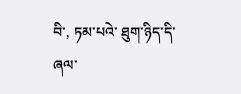བི་, ཏམ་པའེ་ ཐུག་ཉིད་དི་ ཞལ་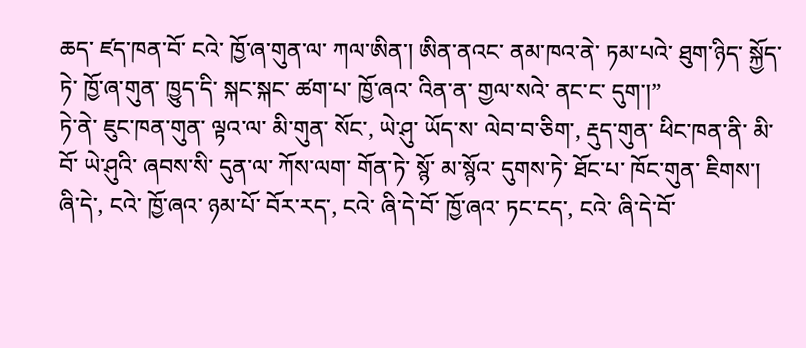ཆད་ ཛད་ཁན་བོ་ ངའེ་ ཁྱོ་ཞ་གུན་ལ་ ཀལ་ཨིན་། ཨིན་ནའང་ ནམ་ཁའ་ནེ་ ཏམ་པའེ་ ཐུག་ཉིད་ སྐྱོད་ཏེ་ ཁྱོ་ཞ་གུན་ ཁྱུད་དི་ སྐང་སྐང་ ཚག་པ་ ཁྱོ་ཞའ་ འིན་ན་ གྱལ་སའེ་ ནང་ང་ དུག་།”
ཏེ་ནེ་ ཇུང་ཁན་གུན་ ལྟའ་ལ་ མི་གུན་ སོང་, ཡེ་ཤུ་ ཡོད་ས་ ལེབ་བ་ཅིག་, རྡུད་གུན་ ཕིང་ཁན་ནི་ མི་བོ་ ཡེ་ཤུའི་ ཞབས་སི་ དུན་ལ་ ཀོས་ལག་ གོན་ཏེ་ སྙོ་ མ་སྙོའ་ དུགས་ཏེ་ ཐོང་པ་ ཁོང་གུན་ ཇིགས་།
ཞི་དེ་, ངའེ་ ཁྱོ་ཞའ་ ཉམ་པོ་ བོར་རད་, ངའེ་ ཞི་དེ་བོ་ ཁྱོ་ཞའ་ ཏང་ངད་, ངའེ་ ཞི་དེ་བོ་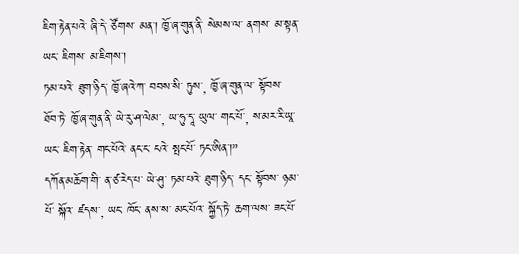ཇིག་རྟེན་པའེ་ ཞི་དེ་ ཙོགས་ མན་། ཁྱོ་ཞ་གུན་ནི་ སེམས་ལ་ ནགས་ མ་སྟན་ ཡང་ ཇིགས་ མ་ཇིགས་།
ཏམ་པའེ་ ཐུག་ཉིད་ ཁྱོ་ཞའེ་ཀ་ བབས་སི་ ཏུས་, ཁྱོ་ཞ་གུན་ལ་ སྟོབས་ ཐོབ་ཏེ་ ཁྱོ་ཞ་གུན་ནི་ ཡེ་རུ་ཤ་ལེམ་, ཡ་ཧུ་དཱ་ ཡུལ་ གང་པོ་, ས་མར་རི་ཡཱ་ ཡང་ ཇིག་རྟེན་ གང་པོའེ་ ནང་ང་ ངའེ་ སྤང་པོ་ ཏང་ཨིན་།”
དཀོན་མཆོག་གི་ ན་ཙ་རེད་པ་ ཡེ་ཤུ་ ཏམ་པའེ་ ཐུག་ཉིད་ དང་ སྟོབས་ ཉམ་པོ་ སྐོའ་ ཛདས་, ཡང་ ཁོང་ ནས་ས་ མང་པོའ་ སྐྱོད་ཏེ་ ཆག་ལས་ ཟང་པོ་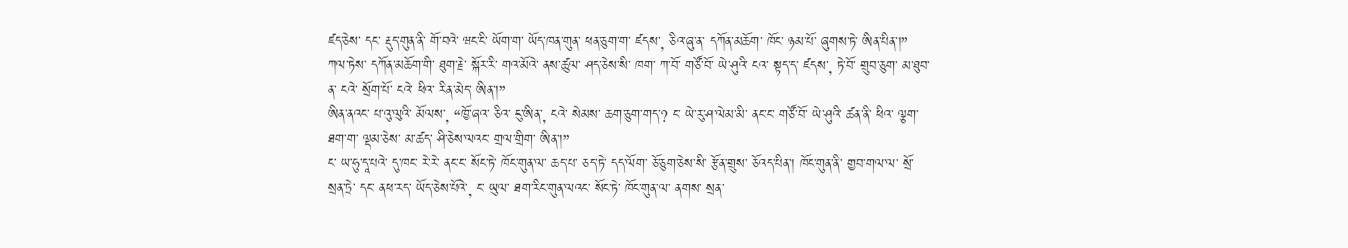ཛད་ཅེས་ དང་ རྡུད་གུན་ནི་ གོ་བའེ་ ཝང་ངི་ ཡོག་ག་ ཡོད་ཁན་གུན་ ཕན་ཅུག་ག་ ཛདས་, ཅིའ་ཞུ་ན་ དཀོན་མཆོག་ ཁོང་ ཉམ་པོ་ ཞུགས་ཏེ་ ཨིན་པིན་།”
ཀལ་ཏེས་ དཀོན་མཆོག་གི་ ཐུག་རྗེ་ སྐོར་རི་ གའ་མོའེ་ ནས་ཚུལ་ ཤད་ཅེས་སི་ ཁག་ ཀ་བོ་ གཙོ་བོ་ ཡེ་ཤུའི་ ངའ་ སྟད་ད་ ཛདས་, ཏེ་བོ་ གྲུབ་ཅུག་ མ་ཐུབ་ན་ ངའེ་ སྲོག་པོ་ ངའེ་ ཕིའ་ རིན་མེད་ ཨིན་།”
ཨིན་ནའང་ པ་འུ་ལུའི་ མོལས་, “ཁྱོ་ཞའ་ ཅིའ་ ངུ་ཨིན་, ངའེ་ སེམས་ ཆག་ཅུག་གད་? ང་ ཡེ་རུ་ཤ་ལེམ་མི་ ནང་ང་ གཙོ་བོ་ ཡེ་ཤུའི་ ཚན་ནི་ ཕིའ་ ལྕག་ཐག་ག་ ལྡམ་ཅེས་ མ་ཚད་ ཤི་ཅེས་ལའང་ གྲལ་གྲིག་ ཨིན་།”
ང་ ཡ་ཧུ་དཱ་པའེ་ དུ་ཁང་ རེ་རེ་ ནང་ང་ སོང་ཏེ་ ཁོང་གུན་ལ་ ཆད་པ་ ཅད་ཏེ་ དད་ལོག་ ཅོ་ཅུག་ཅེས་སི་ རྩོན་གྲུས་ ཅོའད་པིན་། ཁོང་གུན་ནི་ གྱབ་གལ་ལ་ སྲོ་ སྲན་ཏྲེ་ དང་ ནཕ་རད་ ཡོད་ཅེས་པོའེ་, ང་ ཡུལ་ ཐག་རིང་གུན་ལའང་ སོང་ཏེ་ ཁོང་གུན་ལ་ ནགས་ སྲན་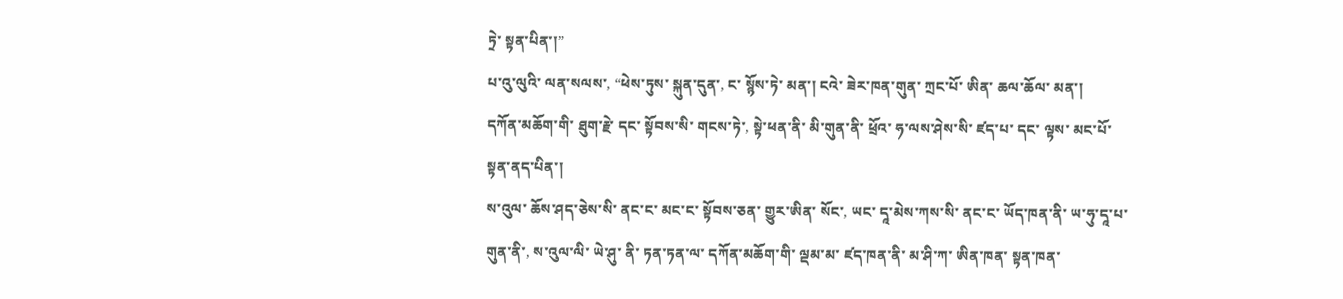ཏྲེ་ སྟན་པིན་།”
པ་འུ་ལུའི་ ལན་སལས་, “ཕེས་ཏུས་ སྐུན་དུན་, ང་ སྙོས་ཏེ་ མན་། ངའེ་ ཟེར་ཁན་གུན་ ཀྲང་པོ་ ཨིན་ ཆལ་ཆོལ་ མན་།
དཀོན་མཆོག་གི་ ཐུག་རྗེ་ དང་ སྟོབས་སི་ གངས་ཏེ་, སྟེ་ཕན་ནི་ མི་གུན་ནི་ ཕྲོའ་ ཧ་ལས་ཤེས་སི་ ཛད་པ་ དང་ ལྟས་ མང་པོ་ སྟན་ནད་པིན་།
ས་འུལ་ ཆོས་ཤད་ཅེས་སི་ ནང་ང་ མང་ང་ སྟོབས་ཅན་ གྱུར་ཨིན་ སོང་, ཡང་ དཱ་མེས་ཀས་སི་ ནང་ང་ ཡོད་ཁན་ནི་ ཡ་ཧུ་དཱ་པ་གུན་ནི་, ས་འུལ་ལི་ ཡེ་ཤུ་ ནི་ ཏན་ཏན་ལ་ དཀོན་མཆོག་གི་ ལྡམ་མ་ ཛད་ཁན་ནི་ མ་ཤི་ཀ་ ཨིན་ཁན་ སྟན་ཁན་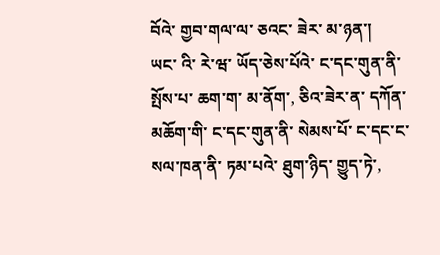བོའེ་ གྱབ་གལ་ལ་ ཅའང་ ཟེར་ མ་ཉན་།
ཡང་ འི་ རེ་ཝ་ ཡོད་ཅེས་པོའེ་ ང་དང་གུན་ནི་ སྤོས་པ་ ཆག་ག་ མ་ནོག་, ཅིའ་ཟེར་ན་ དཀོན་མཆོག་གི་ ང་དང་གུན་ནི་ སེམས་པོ་ ང་དང་ང་ སལ་ཁན་ནི་ ཏམ་པའེ་ ཐུག་ཉིད་ གྱུད་ཏེ་,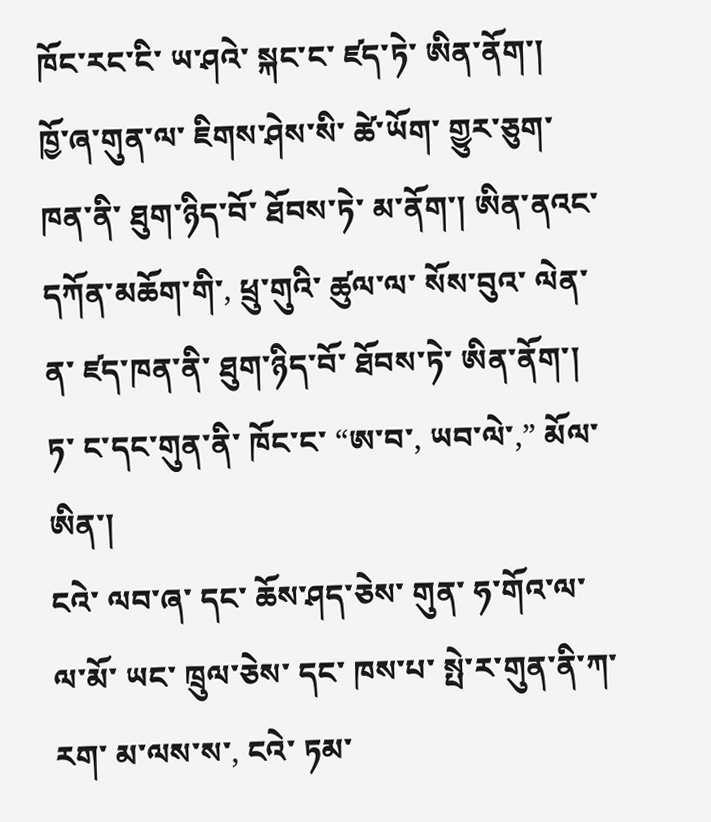ཁོང་རང་ངི་ ཡ་ཤའེ་ སྐང་ང་ ཛད་ཏེ་ ཨིན་ནོག་།
ཁྱོ་ཞ་གུན་ལ་ ཇིགས་ཤེས་སི་ ཚེ་ཡོག་ གྱུར་ཅུག་ཁན་ནི་ ཐུག་ཉིད་བོ་ ཐོབས་ཏེ་ མ་ནོག་། ཨིན་ནའང་ དཀོན་མཆོག་གི་, ཕྲུ་གུའི་ ཚུལ་ལ་ སོས་བུའ་ ལེན་ན་ ཛད་ཁན་ནི་ ཐུག་ཉིད་བོ་ ཐོབས་ཏེ་ ཨིན་ནོག་། ཏ་ ང་དང་གུན་ནི་ ཁོང་ང་ “ཨ་བ་, ཡབ་ལེ་,” མོལ་ཨིན་།
ངའེ་ ལབ་ཞ་ དང་ ཆོས་ཤད་ཅེས་ གུན་ ཧ་གོའ་ལ་ ལ་མོ་ ཡང་ ཁྲུལ་ཅེས་ དང་ ཁས་པ་ སྤེ་ར་གུན་ནི་ཀ་ རག་ མ་ལས་ས་, ངའེ་ ཏམ་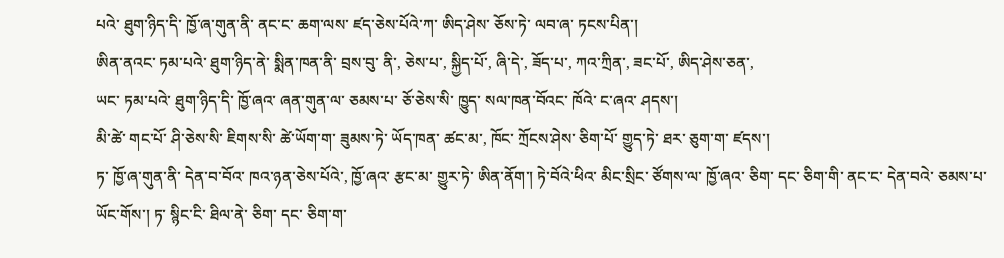པའེ་ ཐུག་ཉིད་དི་ ཁྱོ་ཞ་གུན་ནི་ ནང་ང་ ཆག་ལས་ ཛད་ཅེས་པོའེ་ཀ་ ཨིད་ཤེས་ ཅོས་ཏེ་ ལབ་ཞ་ ཏངས་པིན་།
ཨིན་ནའང་ ཏམ་པའེ་ ཐུག་ཉིད་ནེ་ སྨིན་ཁན་ནི་ བྲས་བུ་ ནི་, ཅེས་པ་, སྐྱིད་པོ་, ཞི་དེ་, ཟོད་པ་, ཀའ་ཀྲིན་, ཟང་པོ་, ཨིད་ཤེས་ཅན་,
ཡང་ ཏམ་པའེ་ ཐུག་ཉིད་དི་ ཁྱོ་ཞའ་ ཞན་གུན་ལ་ ཅམས་པ་ ཅོ་ཅེས་སི་ ཁྱུད་ སལ་ཁན་བོའང་ ཁོའེ་ ང་ཞའ་ ཤདས་།
མི་ཚེ་ གང་པོ་ ཤི་ཅེས་སི་ ཇིགས་སི་ ཚེ་ཡོག་ག་ ཟུམས་ཏེ་ ཡོད་ཁན་ ཚང་མ་, ཁོང་ ཀྲོངས་ཤེས་ ཅིག་པོ་ གྱུད་ཏེ་ ཐར་ ཅུག་ག་ ཛདས་།
ཏ་ ཁྱོ་ཞ་གུན་ནི་ དེན་བ་བོའ་ ཁའ་ཉན་ཅེས་པོའེ་, ཁྱོ་ཞའ་ རྩང་མ་ གྱུར་ཏེ་ ཨིན་ནོག་། ཏེ་བོའེ་ཕིའ་ མིང་སྲིང་ ཙོགས་ལ་ ཁྱོ་ཞའ་ ཅིག་ དང་ ཅིག་གི་ ནང་ང་ དེན་བའེ་ ཅམས་པ་ ཡོང་གོས་། ཏ་ སྙིང་ངི་ ཐིལ་ནེ་ ཅིག་ དང་ ཅིག་ག་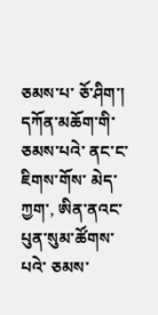ཅམས་པ་ ཅོ་ཤིག་།
དཀོན་མཆོག་གི་ ཅམས་པའེ་ ནང་ང་ ཇིགས་གོས་ མེད་ཀྱག་, ཨིན་ནའང་ པུན་སུམ་ཚོགས་པའེ་ ཅམས་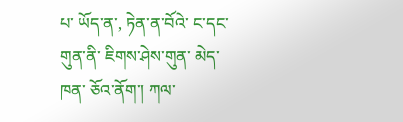པ་ ཡོད་ན་, ཏེན་ན་བོའེ་ ང་དང་གུན་ནི་ ཇིགས་ཤེས་གུན་ མེད་ཁན་ ཅོའ་ནོག་། ཀལ་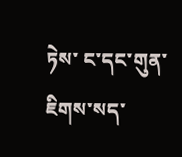ཏེས་ ང་དང་གུན་ ཇིགས་སད་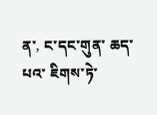ན་, ང་དང་གུན་ ཆད་པའ་ ཇིགས་ཏེ་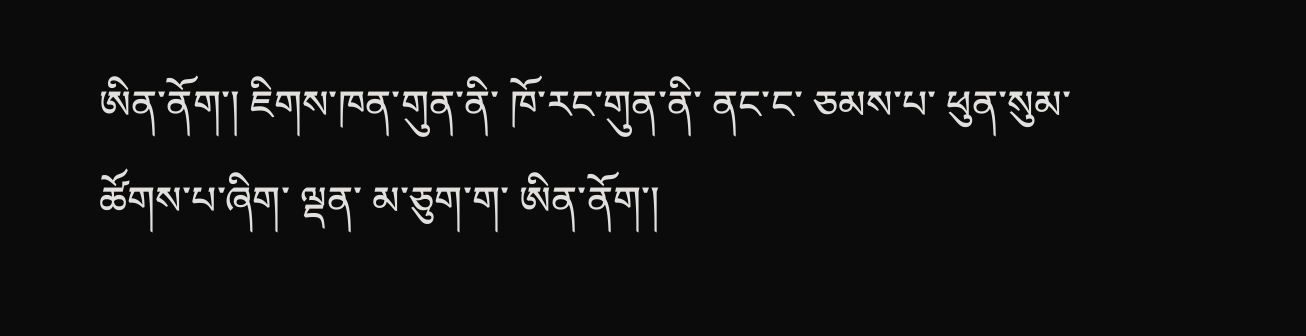ཨིན་ནོག་། ཇིགས་ཁན་གུན་ནི་ ཁོ་རང་གུན་ནི་ ནང་ང་ ཅམས་པ་ ཕུན་སུམ་ཚོགས་པ་ཞིག་ ལྡན་ མ་ཅུག་ག་ ཨིན་ནོག་།